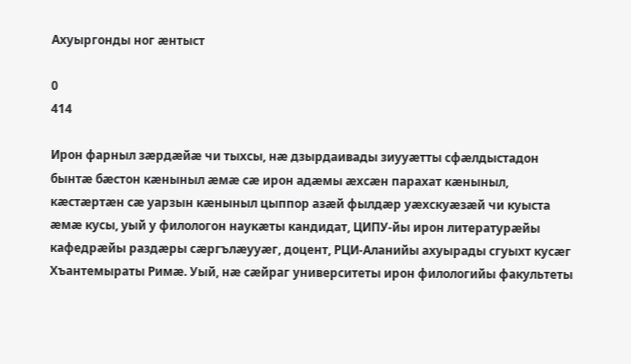Ахуыргонды ног æнтыст

0
414

Ирон фарныл зæрдæйæ чи тыхсы, нæ дзырдаивады зиууæтты сфæлдыстадон бынтæ бæстон кæныныл æмæ сæ ирон адæмы æхсæн парахат кæныныл, кæстæртæн сæ уарзын кæныныл цыппор азæй фылдæр уæхскуæзæй чи куыста æмæ кусы, уый у филологон наукæты кандидат, ЦИПУ-йы ирон литературæйы кафедрæйы раздæры сæргълæууæг, доцент, РЦИ-Аланийы ахуырады сгуыхт кусæг Хъантемыраты Римæ. Уый, нæ сæйраг университеты ирон филологийы факультеты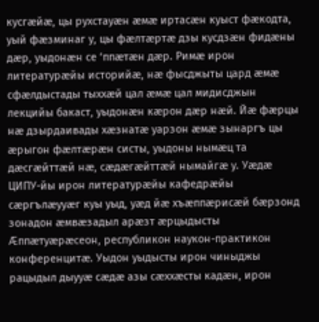кусгæйæ, цы рухстауæн æмæ иртасæн куыст фæкодта, уый фæзминаг у, цы фæлтæртæ дзы кусдзæн фидæны дæр, уыдонæн се ‘ппæтæн дæр. Римæ ирон литературæйы историйæ, нæ фысджыты цард æмæ сфæлдыстады тыххæй цал æмæ цал мидисджын лекцийы бакаст, уыдонæн кæрон дæр нæй. Йæ фæрцы нæ дзырдаивады хæзнатæ уарзон æмæ зынаргъ цы æрыгон фæлтæрæн систы, уыдоны нымæц та дæсгæйттæй нæ, сæдæгæйттæй нымайгæ у. Уæдæ ЦИПУ-йы ирон литературæйы кафедрæйы сæргълæууæг куы уыд, уæд йæ хъæппæрисæй бæрзонд зонадон æмвæзадыл арæзт æрцыдысты Æппæтуæрæсеон, республикон наукон-практикон конференцитæ. Уыдон уыдысты ирон чиныджы рацыдыл дыууæ сæдæ азы сæххæсты кадæн, ирон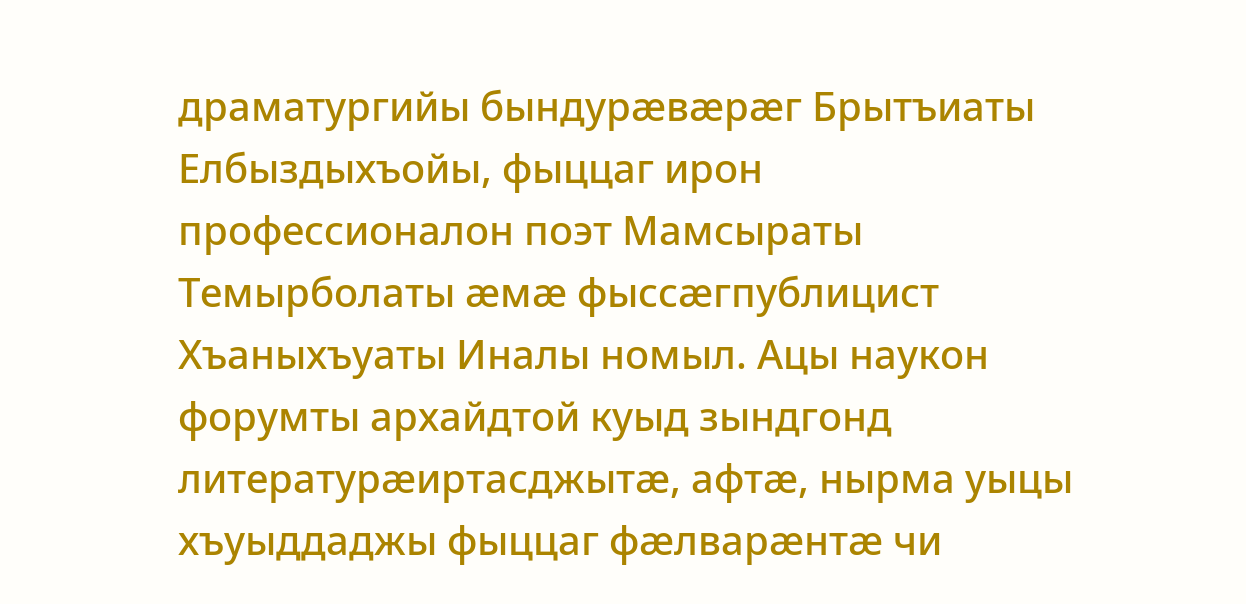драматургийы бындурæвæрæг Брытъиаты Елбыздыхъойы, фыццаг ирон профессионалон поэт Мамсыраты Темырболаты æмæ фыссæгпублицист Хъаныхъуаты Иналы номыл. Ацы наукон форумты архайдтой куыд зындгонд литературæиртасджытæ, афтæ, нырма уыцы хъуыддаджы фыццаг фæлварæнтæ чи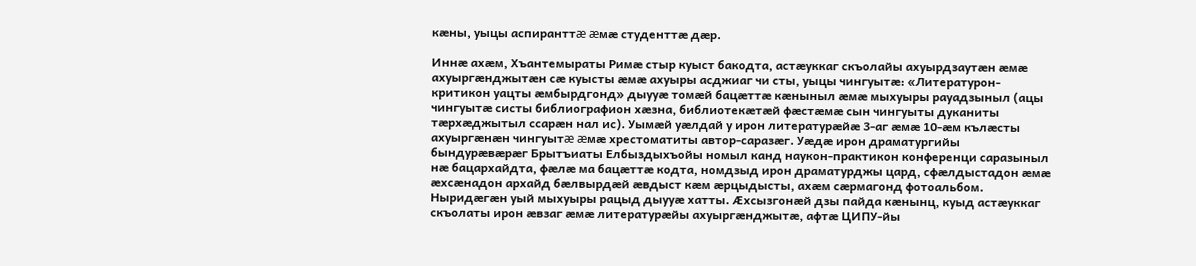кæны, уыцы аспиранттæ æмæ студенттæ дæр.

Иннæ ахæм, Хъантемыраты Римæ стыр куыст бакодта, астæуккаг скъолайы ахуырдзаутæн æмæ ахуыргæнджытæн сæ куысты æмæ ахуыры асджиаг чи сты, уыцы чингуытæ: «Литературон-критикон уацты æмбырдгонд» дыууæ томæй бацæттæ кæныныл æмæ мыхуыры рауадзыныл (ацы чингуытæ систы библиографион хæзна, библиотекæтæй фæстæмæ сын чингуыты дуканиты тæрхæджытыл ссарæн нал ис). Уымæй уæлдай у ирон литературæйæ 3-аг æмæ 10-æм кълæсты ахуыргæнæн чингуытæ æмæ хрестоматиты автор-саразæг. Уæдæ ирон драматургийы бындурæвæрæг Брытъиаты Елбыздыхъойы номыл канд наукон-практикон конференци саразыныл нæ бацархайдта, фæлæ ма бацæттæ кодта, номдзыд ирон драматурджы цард, сфæлдыстадон æмæ æхсæнадон архайд бæлвырдæй æвдыст кæм æрцыдысты, ахæм сæрмагонд фотоальбом. Ныридæгæн уый мыхуыры рацыд дыууæ хатты. Æхсызгонæй дзы пайда кæнынц, куыд астæуккаг скъолаты ирон æвзаг æмæ литературæйы ахуыргæнджытæ, афтæ ЦИПУ-йы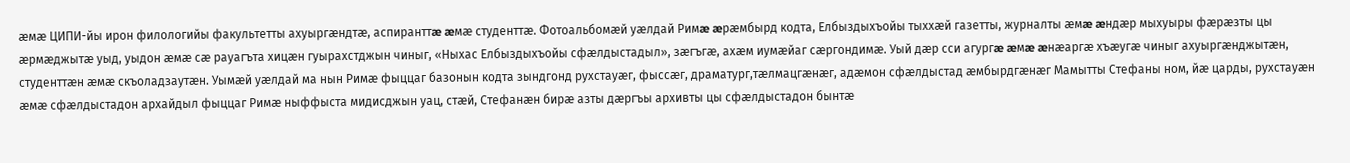æмæ ЦИПИ-йы ирон филологийы факультетты ахуыргæндтæ, аспиранттæ æмæ студенттæ. Фотоальбомæй уæлдай Римæ æрæмбырд кодта, Елбыздыхъойы тыххæй газетты, журналты æмæ æндæр мыхуыры фæрæзты цы æрмæджытæ уыд, уыдон æмæ сæ рауагъта хицæн гуырахстджын чиныг, «Ныхас Елбыздыхъойы сфæлдыстадыл», зæгъгæ, ахæм иумæйаг сæргондимæ. Уый дæр сси агургæ æмæ æнæаргæ хъæугæ чиныг ахуыргæнджытæн, студенттæн æмæ скъоладзаутæн. Уымæй уæлдай ма нын Римæ фыццаг базонын кодта зындгонд рухстауæг, фыссæг, драматург,тæлмацгæнæг, адæмон сфæлдыстад æмбырдгæнæг Мамытты Стефаны ном, йæ царды, рухстауæн æмæ сфæлдыстадон архайдыл фыццаг Римæ ныффыста мидисджын уац, стæй, Стефанæн бирæ азты дæргъы архивты цы сфæлдыстадон бынтæ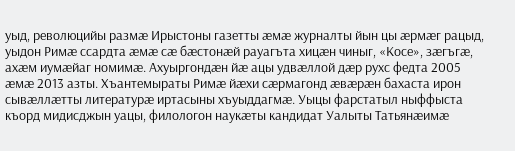уыд, революцийы размæ Ирыстоны газетты æмæ журналты йын цы æрмæг рацыд, уыдон Римæ ссардта æмæ сæ бæстонæй рауагъта хицæн чиныг, «Косе», зæгъгæ, ахæм иумæйаг номимæ. Ахуыргондæн йæ ацы удвæллой дæр рухс федта 2005 æмæ 2013 азты. Хъантемыраты Римæ йæхи сæрмагонд æвæрæн бахаста ирон сывæллæтты литературæ иртасыны хъуыддагмæ. Уыцы фарстатыл ныффыста къорд мидисджын уацы, филологон наукæты кандидат Уалыты Татьянæимæ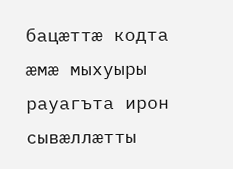бацæттæ кодта æмæ мыхуыры рауагъта ирон сывæллæтты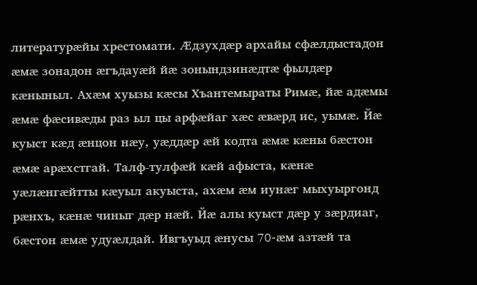литературæйы хрестомати. Æдзухдæр архайы сфæлдыстадон æмæ зонадон æгъдауæй йæ зонындзинæдтæ фылдæр кæныныл. Ахæм хуызы кæсы Хъантемыраты Римæ, йæ адæмы æмæ фæсивæды раз ыл цы арфæйаг хæс æвæрд ис, уымæ. Йæ куыст кæд æнцон нæу, уæддæр æй кодта æмæ кæны бæстон æмæ арæхстгай. Талф-тулфæй кæй афыста, кæнæ уæлæнгæйтты кæуыл акуыста, ахæм æм иунæг мыхуыргонд рæнхъ, кæнæ чиныг дæр нæй. Йæ алы куыст дæр у зæрдиаг, бæстон æмæ удуæлдай. Ивгъуыд æнусы 70-æм азтæй та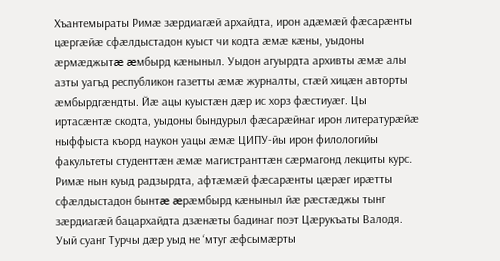Хъантемыраты Римæ зæрдиагæй архайдта, ирон адæмæй фæсарæнты цæргæйæ сфæлдыстадон куыст чи кодта æмæ кæны, уыдоны æрмæджытæ æмбырд кæныныл. Уыдон агуырдта архивты æмæ алы азты уагъд республикон газетты æмæ журналты, стæй хицæн авторты æмбырдгæндты. Йæ ацы куыстæн дæр ис хорз фæстиуæг. Цы иртасæнтæ скодта, уыдоны бындурыл фæсарæйнаг ирон литературæйæ ныффыста къорд наукон уацы æмæ ЦИПУ-йы ирон филологийы факультеты студенттæн æмæ магистранттæн сæрмагонд лекциты курс. Римæ нын куыд радзырдта, афтæмæй фæсарæнты цæрæг ирæтты сфæлдыстадон бынтæ æрæмбырд кæныныл йæ рæстæджы тынг зæрдиагæй бацархайдта дзæнæты бадинаг поэт Цæрукъаты Валодя. Уый суанг Турчы дæр уыд не ‘мтуг æфсымæрты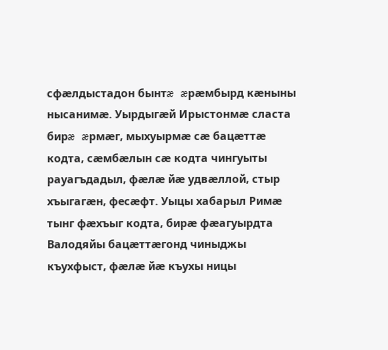сфæлдыстадон бынтæ æрæмбырд кæныны нысанимæ. Уырдыгæй Ирыстонмæ сласта бирæ æрмæг, мыхуырмæ сæ бацæттæ кодта, сæмбæлын сæ кодта чингуыты рауагъдадыл, фæлæ йæ удвæллой, стыр хъыгагæн, фесæфт. Уыцы хабарыл Римæ тынг фæхъыг кодта, бирæ фæагуырдта Валодяйы бацæттæгонд чиныджы къухфыст, фæлæ йæ къухы ницы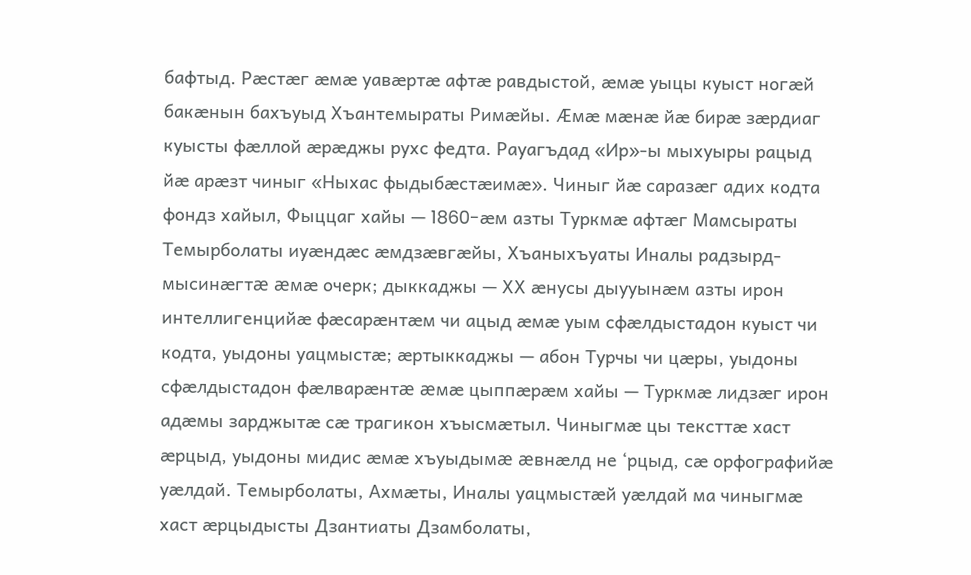бафтыд. Рæстæг æмæ уавæртæ афтæ равдыстой, æмæ уыцы куыст ногæй бакæнын бахъуыд Хъантемыраты Римæйы. Æмæ мæнæ йæ бирæ зæрдиаг куысты фæллой æрæджы рухс федта. Рауагъдад «Ир»-ы мыхуыры рацыд йæ арæзт чиныг «Ныхас фыдыбæстæимæ». Чиныг йæ саразæг адих кодта фондз хайыл, Фыццаг хайы — 1860-æм азты Туркмæ афтæг Мамсыраты Темырболаты иуæндæс æмдзæвгæйы, Хъаныхъуаты Иналы радзырд-мысинæгтæ æмæ очерк; дыккаджы — ХХ æнусы дыууынæм азты ирон интеллигенцийæ фæсарæнтæм чи ацыд æмæ уым сфæлдыстадон куыст чи кодта, уыдоны уацмыстæ; æртыккаджы — абон Турчы чи цæры, уыдоны сфæлдыстадон фæлварæнтæ æмæ цыппæрæм хайы — Туркмæ лидзæг ирон адæмы зарджытæ сæ трагикон хъысмæтыл. Чиныгмæ цы тексттæ хаст æрцыд, уыдоны мидис æмæ хъуыдымæ æвнæлд не ‘рцыд, сæ орфографийæ уæлдай. Темырболаты, Ахмæты, Иналы уацмыстæй уæлдай ма чиныгмæ хаст æрцыдысты Дзантиаты Дзамболаты,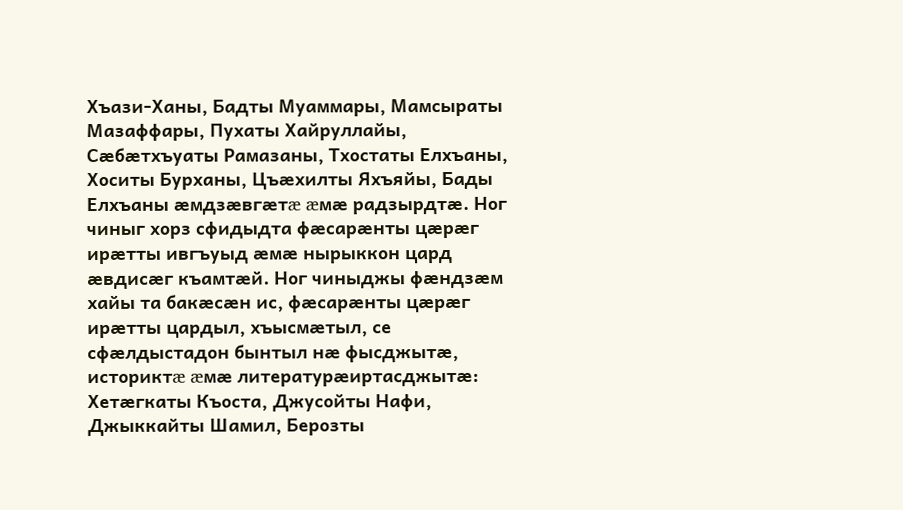Хъази-Ханы, Бадты Муаммары, Мамсыраты Мазаффары, Пухаты Хайруллайы, Сæбæтхъуаты Рамазаны, Тхостаты Елхъаны, Хоситы Бурханы, Цъæхилты Яхъяйы, Бады Елхъаны æмдзæвгæтæ æмæ радзырдтæ. Ног чиныг хорз сфидыдта фæсарæнты цæрæг ирæтты ивгъуыд æмæ нырыккон цард æвдисæг къамтæй. Ног чиныджы фæндзæм хайы та бакæсæн ис, фæсарæнты цæрæг ирæтты цардыл, хъысмæтыл, се сфæлдыстадон бынтыл нæ фысджытæ, историктæ æмæ литературæиртасджытæ: Хетæгкаты Къоста, Джусойты Нафи, Джыккайты Шамил, Берозты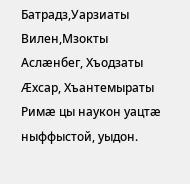Батрадз,Уарзиаты Вилен,Мзокты Аслæнбег, Хъодзаты Æхсар, Хъантемыраты Римæ цы наукон уацтæ ныффыстой, уыдон.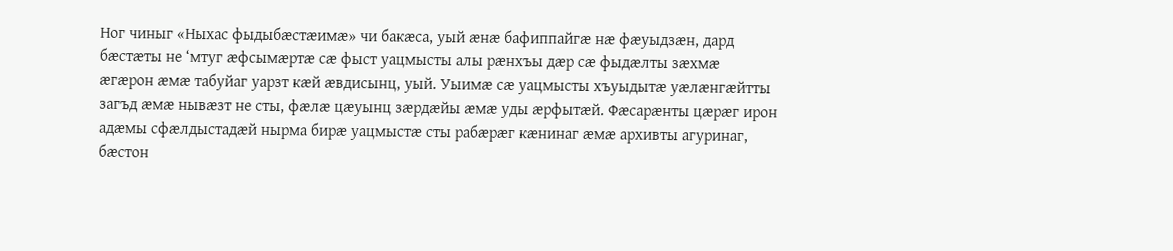Ног чиныг «Ныхас фыдыбæстæимæ» чи бакæса, уый æнæ бафиппайгæ нæ фæуыдзæн, дард бæстæты не ‘мтуг æфсымæртæ сæ фыст уацмысты алы рæнхъы дæр сæ фыдæлты зæхмæ æгæрон æмæ табуйаг уарзт кæй æвдисынц, уый. Уыимæ сæ уацмысты хъуыдытæ уæлæнгæйтты загъд æмæ нывæзт не сты, фæлæ цæуынц зæрдæйы æмæ уды æрфытæй. Фæсарæнты цæрæг ирон адæмы сфæлдыстадæй нырма бирæ уацмыстæ сты рабæрæг кæнинаг æмæ архивты агуринаг, бæстон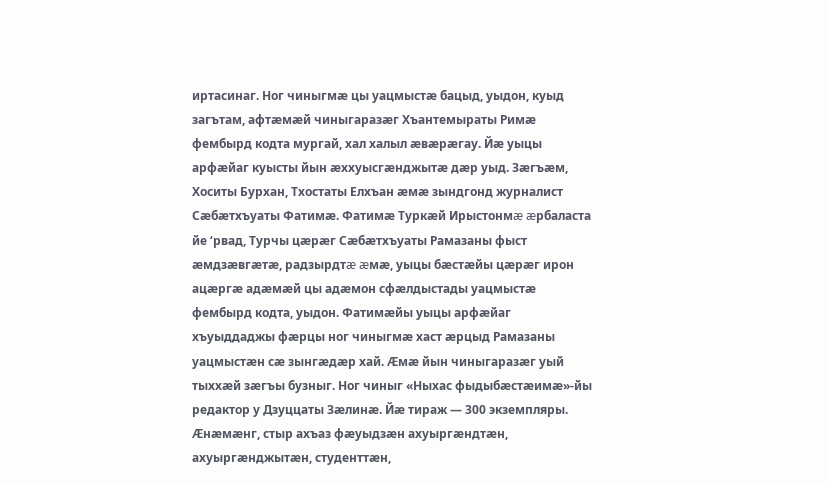иртасинаг. Ног чиныгмæ цы уацмыстæ бацыд, уыдон, куыд загътам, афтæмæй чиныгаразæг Хъантемыраты Римæ фембырд кодта мургай, хал халыл æвæрæгау. Йæ уыцы арфæйаг куысты йын æххуысгæнджытæ дæр уыд. Зæгъæм, Хоситы Бурхан, Тхостаты Елхъан æмæ зындгонд журналист Сæбæтхъуаты Фатимæ. Фатимæ Туркæй Ирыстонмæ æрбаласта йе ‘рвад, Турчы цæрæг Сæбæтхъуаты Рамазаны фыст æмдзæвгæтæ, радзырдтæ æмæ, уыцы бæстæйы цæрæг ирон ацæргæ адæмæй цы адæмон сфæлдыстады уацмыстæ фембырд кодта, уыдон. Фатимæйы уыцы арфæйаг хъуыддаджы фæрцы ног чиныгмæ хаст æрцыд Рамазаны уацмыстæн сæ зынгæдæр хай. Æмæ йын чиныгаразæг уый тыххæй зæгъы бузныг. Ног чиныг «Ныхас фыдыбæстæимæ»-йы редактор у Дзуццаты Зæлинæ. Йæ тираж — 300 экземпляры. Æнæмæнг, стыр ахъаз фæуыдзæн ахуыргæндтæн, ахуыргæнджытæн, студенттæн,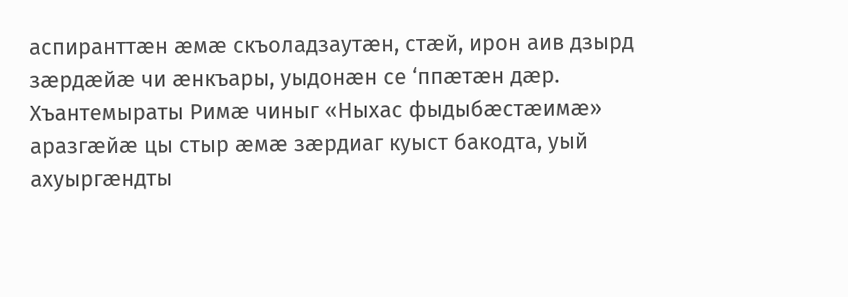аспиранттæн æмæ скъоладзаутæн, стæй, ирон аив дзырд зæрдæйæ чи æнкъары, уыдонæн се ‘ппæтæн дæр. Хъантемыраты Римæ чиныг «Ныхас фыдыбæстæимæ» аразгæйæ цы стыр æмæ зæрдиаг куыст бакодта, уый ахуыргæндты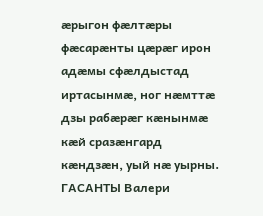æрыгон фæлтæры фæсарæнты цæрæг ирон адæмы сфæлдыстад иртасынмæ, ног нæмттæ дзы рабæрæг кæнынмæ кæй сразæнгард кæндзæн, уый нæ уырны. ГАСАНТЫ Валери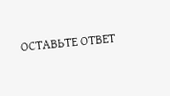ОСТАВЬТЕ ОТВЕТ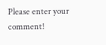Please enter your comment!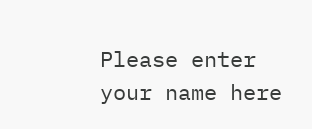Please enter your name here